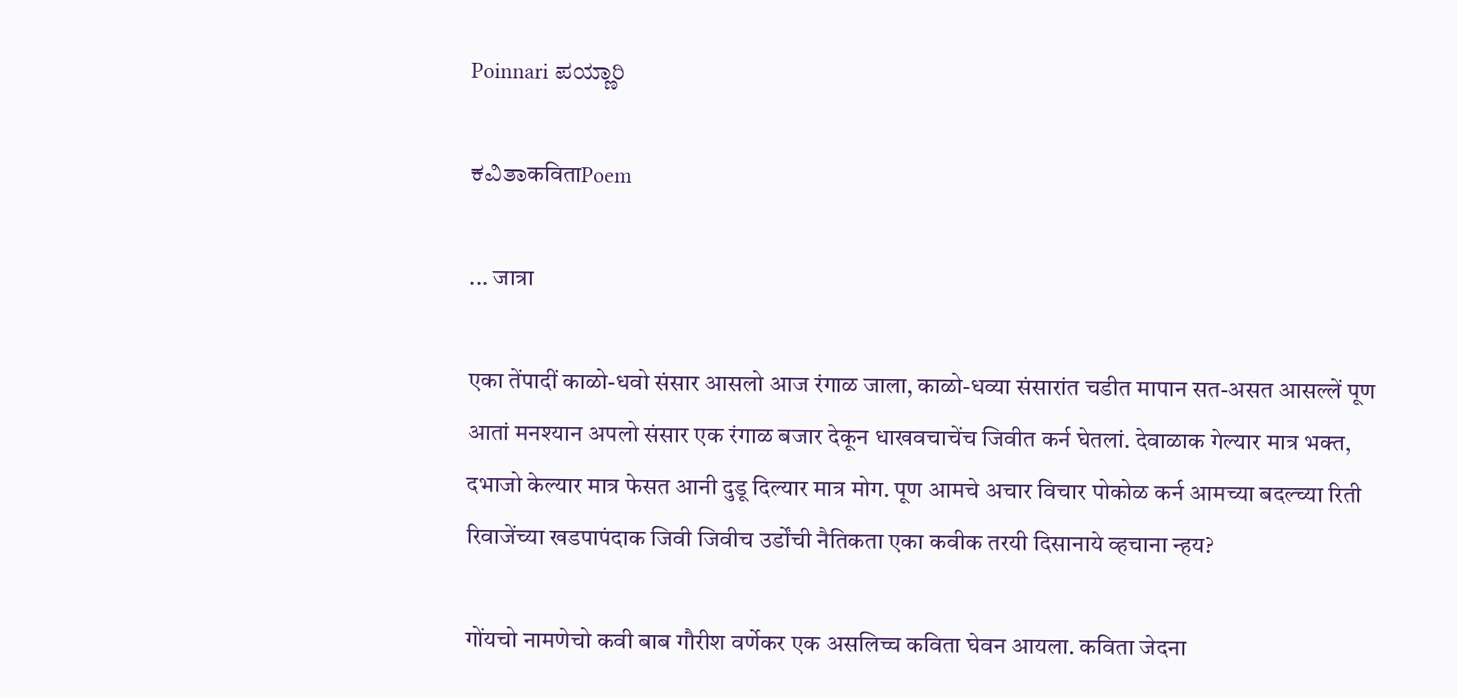Poinnari ಪಯ್ಣಾರಿ

ಕವಿತಾकविताPoem

... जात्रा

एका तेंपादीं काळो-धवो संसार आसलो आज रंगाळ जाला, काळो-धव्या संसारांत चडीत मापान सत-असत आस‌ल्लें पूण आतां मनश्यान अपलो संसार एक रंगाळ बजार देकून धाखवचाचेंच जिवीत कर्न घेतलां. देवाळाक गेल्यार मात्र भक्त, दभाजो केल्यार मात्र फेसत आनी दुडू दिल्यार मात्र मोग. पूण आमचे अचार विचार पोकोळ कर्न आमच्या बदल्च्या रिती रिवाजेंच्या खडपापंदाक जिवी जिवीच उर्डोंची नैतिकता एका कवीक तर‌यी दिसानाये व्हचाना न्हय?

गोंयचो नामणेचो कवी बाब गौरीश वर्णेकर एक असलिच्च कविता घेवन आयला. कविता जेदना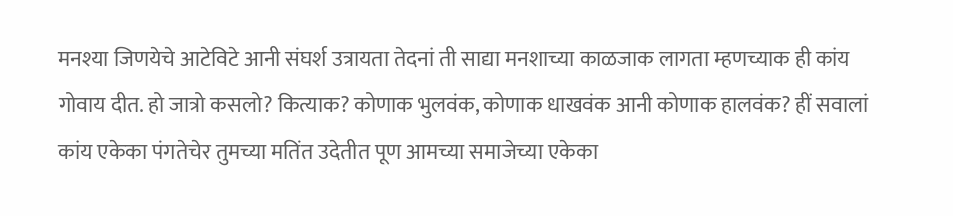मनश्या जिणयेचे आटेविटे आनी संघर्श उत्रायता तेदनां ती साद्या मनशाच्या काळजाक लागता म्हणच्याक ही कांय गोवाय दीत. हो जात्रो कसलो? कित्याक? कोणाक भुलवंक, कोणाक धाखवंक आनी कोणाक हालवंक? हीं सवालां कांय एकेका पंगतेचेर तुमच्या मतिंत उदेतीत पूण आमच्या समाजेच्या एकेका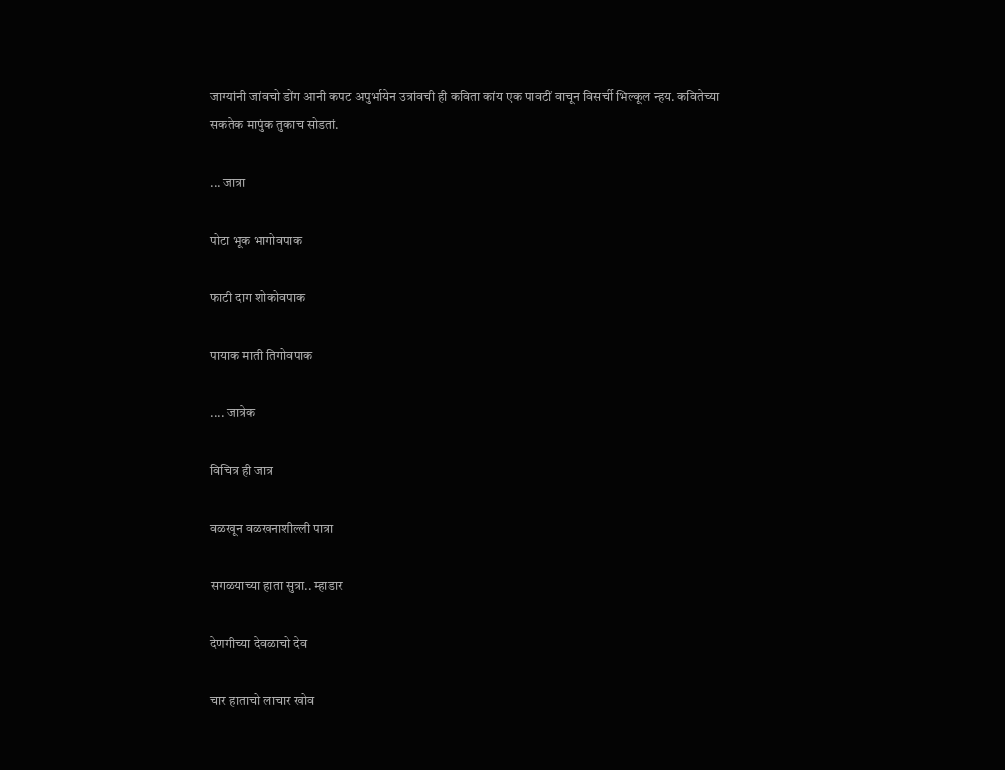जाग्यांनी जांवचो डोंग आनी कपट अपुर्भायेन उत्रांवची ही कविता कांय एक पावटीं वाचून विसर्ची भिल्कूल न्हय. कवितेच्या सकतेक मापुंक तुकाच सोडतां.

... जात्रा

पोटा भूक भागोवपाक

फाटी दाग शोकोवपाक

पायाक माती तिगोवपाक

.... जात्रेक

विचित्र ही जात्र

वळखून वळखनाशील्ली पात्रा

सगळयाच्या हाता सुत्रा.. म्हाडार

देणगीच्या देवळाचो देव

चार हाताचो लाचार खोव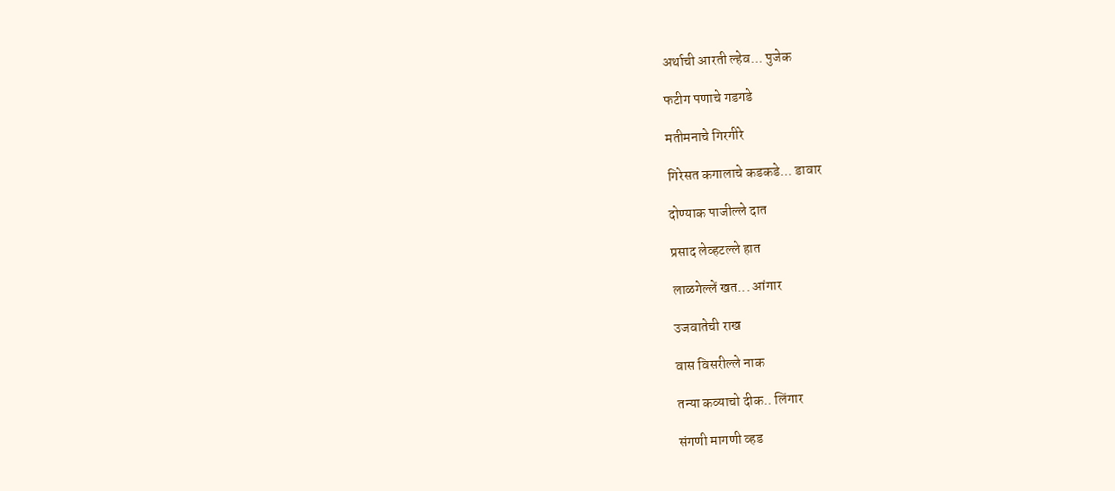अर्थाची आरती ल्हेव... पुजेक

फटीग पणाचे गडगडे

मतीमनाचे गिरगीरे

गिरेसत कगालाचे कडकडे... डावार

दोण्याक पाजील्ले दात

प्रसाद लेव्हटल्ले हात

लाळगेल्लें खत... आंगार

उजवातेची राख

वास विसरील्ले नाक

तन्या कव्याचो दीक.. लिंगार

संगणी मागणी व्हड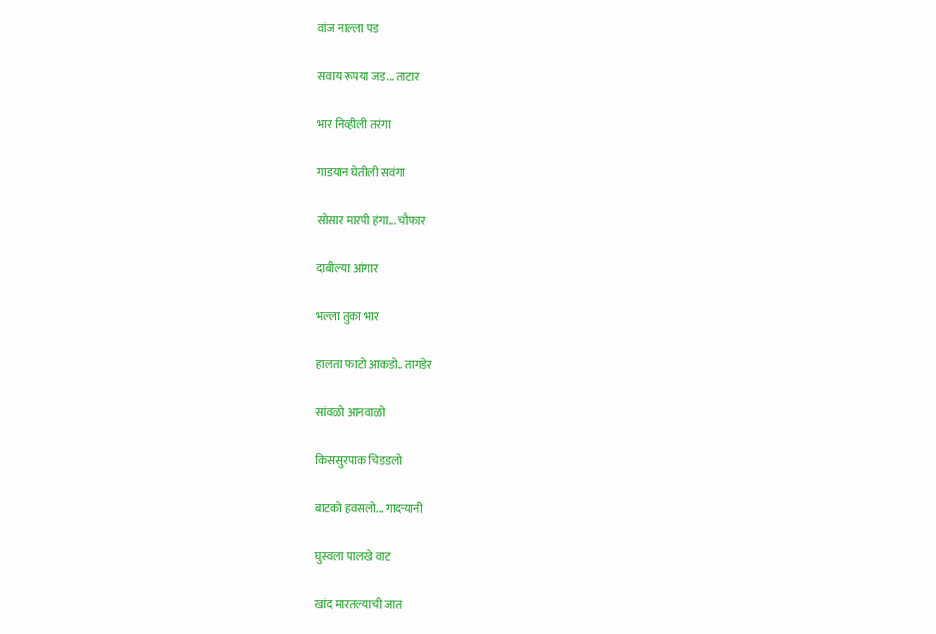वांज नाल्ला पड

सवाय रूपया जड... ताटार

भार निव्हीली तरंगा

गाडयान घेतीली सवंगा

सोसार मारपी हंगा... चौफार

दाबील्या आंगार

भल्ला तुका भार

हालता फाटो आकडो.. तागडेर

सांवळो आनवाळो

किससुरपाक चिडडलो

बाटको हवसलो... गादऱ्यानी

घुस्वला पालखे वाट

खांद मारतल्याची जात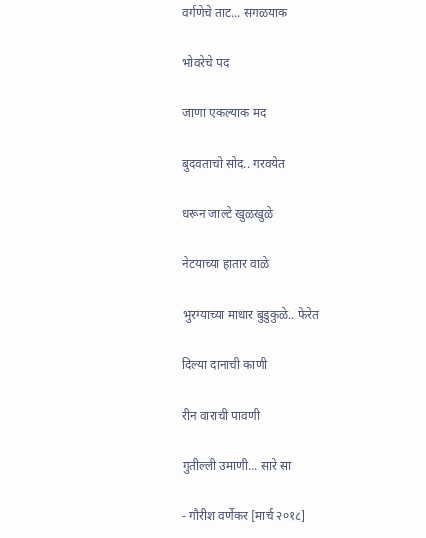वर्गणेचे ताट... सगळयाक

भोवरेचे पद

जाणा एकल्याक मद

बुदवताचो सोद.. गरवयेत

धरून जाल्टे खुळखुळे

नेटयाच्या हातार वाळे

भुरग्याच्या माधार बुडुकुळे.. फेरेत

दिल्या दानाची काणी

रीन वाराची पावणी

गुतील्ली उमाणी... सारे सा

- गौरीश वर्णेकर [मार्च २०१८]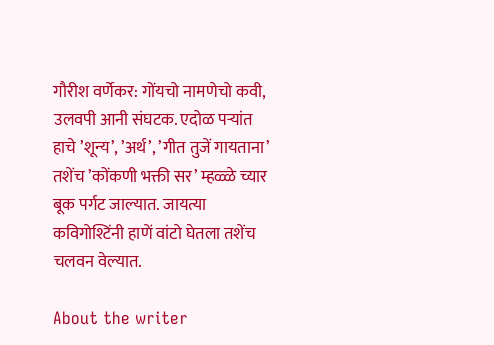गौरीश वर्णेकर: गोंयचो नामणेचो कवी, उलवपी आनी संघटक. एदोळ पऱ्यांत हाचे ’शून्य’, ’अर्थ’, ’गीत तुजें गायताना’ तशेंच ’कोंकणी भक्ती सर’ म्हळ्ळे च्यार बूक पर्गट जाल्यात. जायत्या कविगोश्टिंनी हाणें वांटो घेतला तशेंच चलवन वेल्यात.

About the writer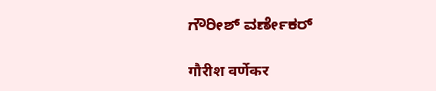ಗೌರೀಶ್ ವರ್ಣೇಕರ್

गौरीश वर्णेकर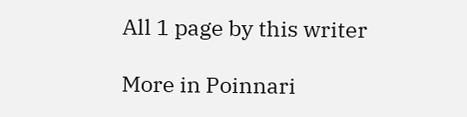All 1 page by this writer

More in Poinnari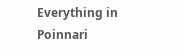Everything in Poinnari